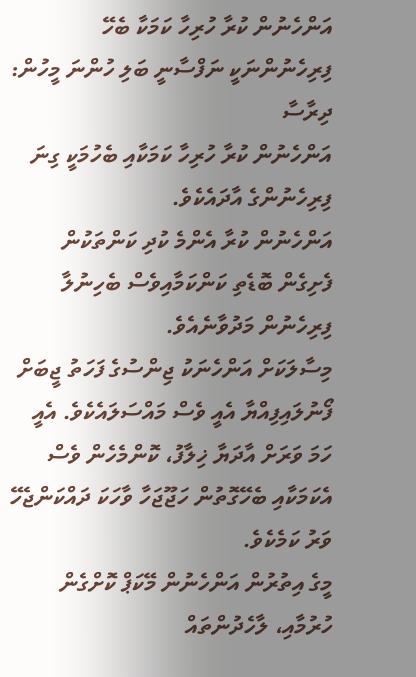އަންހެނުން ކުރާ ހުރިހާ ކަމަކާ ބެހޭ ފިރިހެނުންނަކީ ނަފްސާނީ ބަލި ހުންނަ މީހުން: ދިރާސާ
އަންހެނުން ކުރާ ހުރިހާ ކަމަކާއި ބެހުމަކީ ގިނަ ފިރިހެނުންގެ އާދައެކެވެ.
އަންހެނުން ކުރާ އެންމެ ކުދި ކަންތަކުން ފެށިގެން ބޮޑެތި ކަންކަމާއިވެސް ބެހިނުލާ ފިރިހެނުން މަދުވާނެއެވެ.
މިސާލަކަށް އަންހެނަކު ޖިންސުގެ ފަހަތު ޖީބަށް ފޯނުލައިފިއްޔާ އެއީ ވެސް މައްސަލައެކެވެ. އެއީ ހަމަ ވަރަށް އާދަޔާ ޚިލާފު، ކޮންމެހެން ވެސް އެކަމަކާއި ބެހޭގޮތުން ހަޖޫޖަހާ ވާހަކަ ދައްކަންޖެހޭ ވަރު ކަމެކެވެ.
މީގެ އިތުރުން އަންހެނުން މޭކަޕް ކޮށްގެން ހުރުމާއި، ލާހެދުންތައް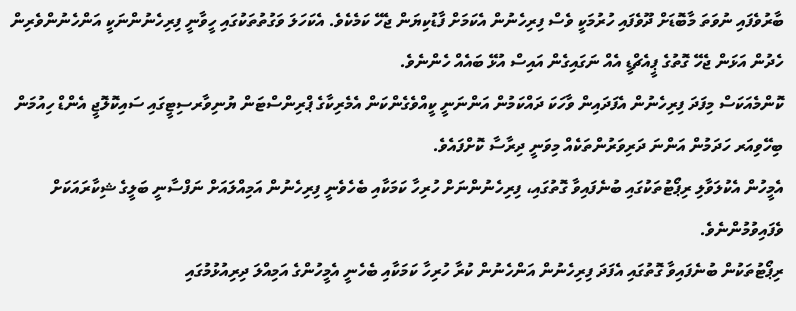ބާރުވެފައި ނުވަތަ މާބޮޑަށް ދޫވެފައި ހުރުމަކީ ވެސް ފިރިހެނުން އެކަމަށް ފާޑުކިޔަން ޖެހޭ ކަމެކެވެ. އެކަހަލަ ވަގުތުތަކުގައި ހީވާނީ ފިރިހެނުންނަކީ އަންހެނުންވެރިން ހެދުން އަޅަން ޖެހޭ ގޮތުގެ ޕީއެޗްޑީ އެއް ނަގައިގެން އައިސް އުޅޭ ބައެއް ހެންނެވެ.
ކޮންމެއަކަސް މިފަދަ ފިރިހެނުން އެފަދައިން ވާހަކަ ދައްކަމުން އަންނަނީ ކީއްވެގެންކަން އެމެރިކާގެ ޕްރިންސްޓަން ޔުނިވާރސިޓީގައި ސައިކޮލޮޖީ އެންޑް ހިއުމަން ބިހޭވިއަރ ހަދަމުން އަންނަ ދަރިވަރުންތަކެއް މިވަނީ ދިރާސާ ކޮށްފައެވެ.
އެމީހުން އެކުލަވާލި ރިޕޯޓުތަކުގައި ބުނެފައިވާ ގޮތުގައި، ފިރިހެނުންނަށް ހުރިހާ ކަމަކާއި ބެހެވެނީ ފިރިހެނުން އަމިއްލައަށް ނަފްސާނީ ބަލީގެ ޝިކާރައަކަށް ވެފައިވުމުންނެވެ.
ރިޕޯޓުތަކުން ބުނެފައިވާ ގޮތުގައި އެފަދަ ފިރިހެނުން އަންހެނުން ކުރާ ހުރިހާ ކަމަކާއި ބެހެނީ އެމީހުންގެ އަމިއްލަ ދިރިއުޅުމުގައި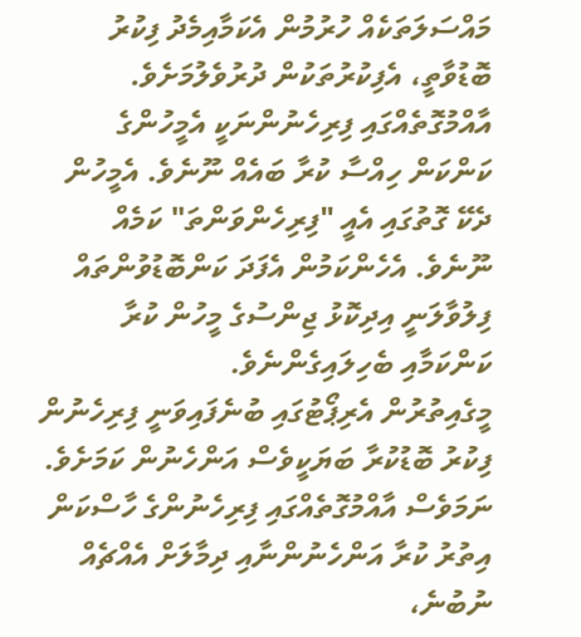މައްސަލަތަކެއް ހުރުމުން އެކަމާއިމެދު ފިކުރު ބޮޑުވާތީ، އެފިކުރުތަކުން ދުރުވެލުމަށެވެ.
އާއްމުގޮތެއްގައި ފިރިހެނުންނަކީ އެމީހުންގެ ކަންކަން ހިއްސާ ކުރާ ބައެއް ނޫނެވެ. އެމީހުން ދެކޭ ގޮތުގައި އެއީ "ފިރިހެންވަންތަ" ކަމެއް ނޫނެވެ. އެހެންކަމުން އެފަދަ ކަންބޮޑުވުންތައް ފިލުވާލަނީ އިދިކޮޅު ޖިންސުގެ މީހުން ކުރާ ކަންކަމާއި ބެހިލައިގެންނެވެ.
މީގެއިތުރުން އެރިޕޯޓުގައި ބުނެފައިވަނީ ފިރިހެނުން ފިކުރު ބޮޑުކުރާ ބަޔަކީވެސް އަންހެނުން ކަމަށެވެ. ނަމަވެސް އާއްމުގޮތެއްގައި ފިރިހެނުންގެ ހާސްކަން އިތުރު ކުރާ އަންހެނުންނާއި ދިމާލަށް އެއްޗެއް ނުބުނެ،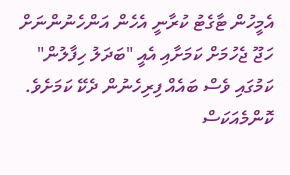އެމީހުން ޓާގެޓު ކުރާނީ އެހެން އަންހެނުންނަށް ހަޖޫ ޖެހުމަށް ކަމަށާއި އެއީ "ބަދަލު ހިފާލުން" ކަމުގައި ވެސް ބައެއް ފިރިހެނުން ދެކޭ ކަމަށެވެ.
ކޮންމެއަކަސް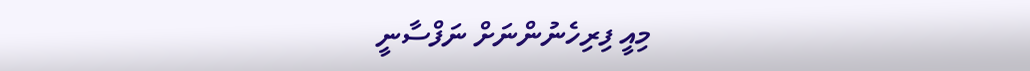މިއީ ފިރިހެނުންނަށް ނަފްސާނީ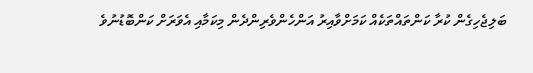ބަލިޖެހިގެން ކުރާ ކަންތައްތަކެއް ކަމަށްވާއިރު އަންހެންވެރިންދެން މިކަމާއި އެވަރަށް ކަންބޮޑުނުވެ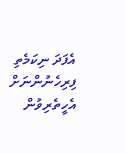އެފަދަ ނިކަމެތި ފިރިހެނުންނަށް އެހީތެރިވުން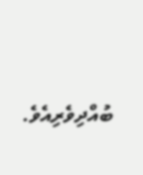ބުއްދިވެރިއެވެ.